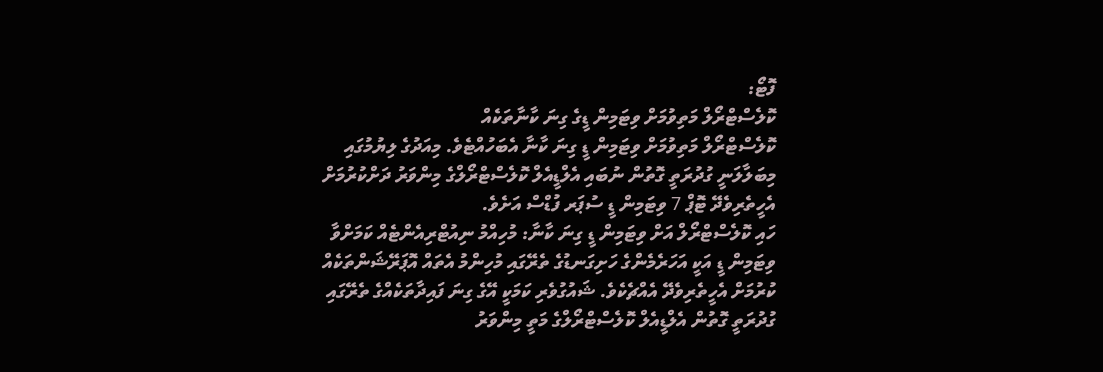ފޮޓޯ:
ކޮލެސްޓްރޯލް މަތިވުމަށް ވިޓަމިން ޑީގެ ގިނަ ކާނާތަކެއް
ކޮލެސްޓްރޯލް މަތިވުމަށް ވިޓަމިން ޑީ ގިނަ ކާނާ އެބަހުއްޓެވެ. މިއަދުގެ ލިޔުމުގައި މިބަލާލަނީ ގުދުރަތީ ގޮތުން ނުބައި އެލްޑީއެލް ކޮލެސްޓްރޯލްގެ މިންވަރު ދަށްކުރުމަށް އެހީތެރިވެދޭ ޓޮޕް 7 ވިޓަމިން ޑީ ސުޕަރ ފުޑްސް އަށެވެ.
ހައި ކޮލެސްޓްރޯލް އަށް ވިޓަމިން ޑީ ގިނަ ކާނާ: މުހިއްމު ނިއުޓްރިއެންޓެއް ކަމަށްވާ ވިޓަމިން ޑީ އަކީ އަހަރެމެންގެ ހަށިގަނޑުގެ ތެރޭގައި މުހިންމު އެތައް އޮޕަރޭޝަންތަކެއް ކުރުމަށް އެހީތެރިވެދޭ އެއްޗެކެވެ. ޝައުގުވެރި ކަމަކީ އޭގެ ގިނަ ފައިދާތަކެއްގެ ތެރޭގައި ގުދުރަތީ ގޮތުން އެލްޑީއެލް ކޮލެސްޓްރޯލްގެ މަތީ މިންވަރު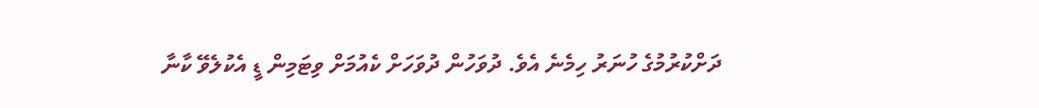ދަށްކުރުމުގެ ހުނަރު ހިމެނެ އެވެ. ދުވަހުން ދުވަހަށް ކެއުމަށް ވިޓަމިން ޑީ އެކުލެވޭ ކާނާ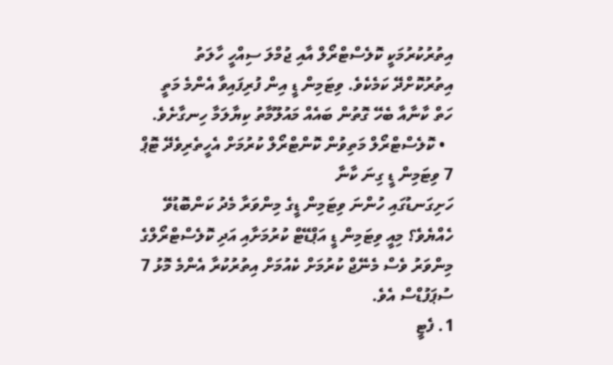އިތުރުކުރުމަކީ ކޮލެސްޓްރޯލް އާއި ޖުމްލަ ސިއްހީ ހާލަތު އިތުރުކޮށްދޭ ކަމެކެވެ. ވިޓަމިން ޑީ އިން ފުރިފައިވާ އެންމެ މަތީ ހަތް ކާނާއާ ބެހޭ ގޮތުން ބައެއް މައުލޫމާތު ކިޔާލަމާ ހިނގާށެވެ.
  • ކޮލެސްޓްރޯލް މަތިވުން ކޮންޓްރޯލް ކުރުމަށް އެހީތެރިވެދޭ ޓޮޕް 7 ވިޓަމިން ޑީ ގިނަ ކާނާ
ހަށިގަނޑުގައި ހުންނަ ވިޓަމިން ޑީގެ މިންވަރާ މެދު ކަންބޮޑުވޭ ހެއްޔެވެ؟ މިއީ ވިޓަމިން ޑީ އަޕްޑޭޓް ކުރުމަށާއި އަދި ކޮލެސްޓްރޯލްގެ މިންވަރު ވެސް މެނޭޖް ކުރުމަށް ކެއުމަށް އިތުރުކުރާ އެންމެ މޮޅު 7 ސުޕަފުޑްސް އެވެ.
1. ފެޓީ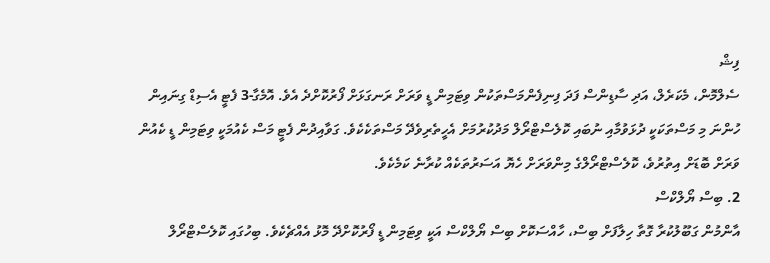ފިޝް
ސެލްމޮން، މެކަރެލް، އަދި ސާޑިންސް ފަދަ ފިނިފެންމަސްތަކުން ވިޓަމިން ޑީ ވަރަށް ރަނގަޅަށް ފޯރުކޮށްދެ އެވެ. އޮމެގާ-3 ފެޓީ އެސިޑް ގިނައިން ހުންނަ މި މަސްތަކަކީ ދުޅަވުމާއި ނުބައި ކޮލެސްޓްރޯލް މަދުކުރުމަށް އެހީތެރިވެދޭ މަސްތަކެކެވެ. ގަވާއިދުން ފެޓީ މަސް ކެއުމަކީ ވިޓަމިން ޑީ ކެއުން ވަރަށް ބޮޑަށް އިތުރުވެ، ކޮލެސްޓްރޯލްގެ މިންވަރަށް ހެޔޮ އަސަރުތަކެއް ކުރާނެ ކަމެކެވެ.
2. ބިސް ޔޯލްކްސް
އާންމުން ގަބޫލުކުރާ ގޮތާ ހިލާފަށް ބިސް، ހާއްސަކޮށް ބިސް ޔޯލްކްސް އަކީ ވިޓަމިން ޑީ ފޯރުކޮށްދޭ މޮޅު އެއްޗެކެވެ. ބިހުގައި ކޮލެސްޓްރޯލް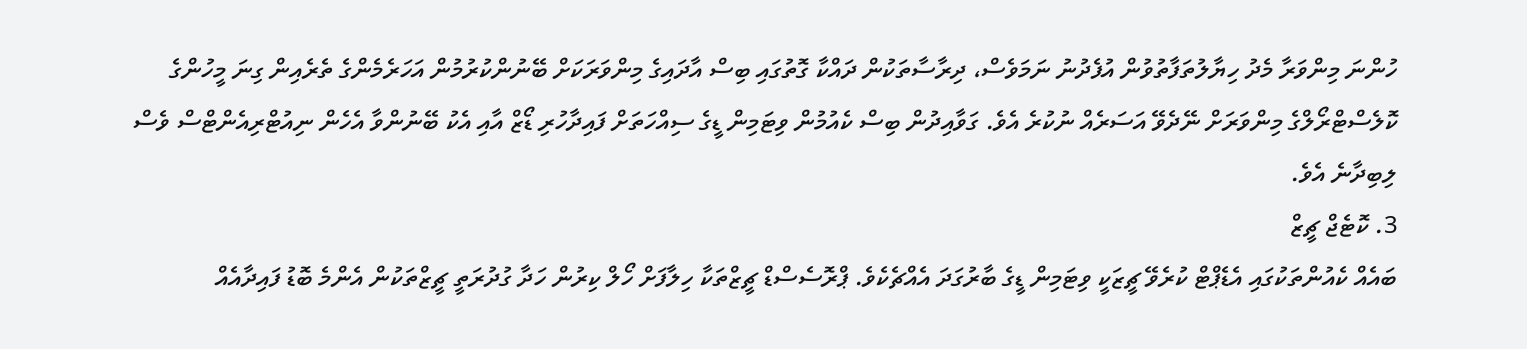ހުންނަ މިންވަރާ މެދު ހިޔާލުތަފާތުވުން އުފެދުނު ނަމަވެސް، ދިރާސާތަކުން ދައްކާ ގޮތުގައި ބިސް އާދައިގެ މިންވަރަކަށް ބޭނުންކުރުމުން އަހަރެމެންގެ ތެރެއިން ގިނަ މީހުންގެ ކޮލެސްޓްރޯލްގެ މިންވަރަށް ނޭދެވޭ އަސަރެއް ނުކުރެ އެވެ. ގަވާއިދުން ބިސް ކެއުމުން ވިޓަމިން ޑީގެ ސިއްހަތަށް ފައިދާހުރި ޑޯޒް އާއި އެކު ބޭނުންވާ އެހެން ނިއުޓްރިއެންޓްސް ވެސް ލިބިދާނެ އެވެ.
3. ކޮޓެޖް ޗީޒް
ބައެއް ކެއުންތަކުގައި އެޑެޕްޓް ކުރެވޭ ޗީޒަކީ ވިޓަމިން ޑީގެ ބާރުގަދަ އެއްޗެކެވެ. ޕްރޮސެސްޑް ޗީޒްތަކާ ހިލާފަށް ހޯލް ކިރުން ހަދާ ގުދުރަތީ ޗީޒްތަކުން އެންމެ ބޮޑު ފައިދާއެއް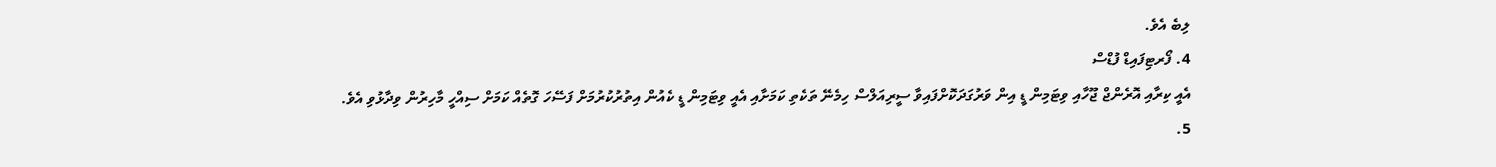ލިބެ އެވެ.
4. ފޯރޓިފައިޑް ފުޑްސް
އެއީ ކިރާއި އޮރެންޖް ޖޫހާއި ވިޓަމިން ޑީ އިން ވަރުގަދަކޮށްފައިވާ ސީރިއަލްސް ހިމެނޭ ތަކެތި ކަމަށާއި އެއީ ވިޓަމިން ޑީ ކެއުން އިތުރުކުރުމަށް ފަސޭހަ ގޮތެއް ކަމަށް ސިއްހީ މާހިރުން ވިދާޅުވި އެވެ.
5.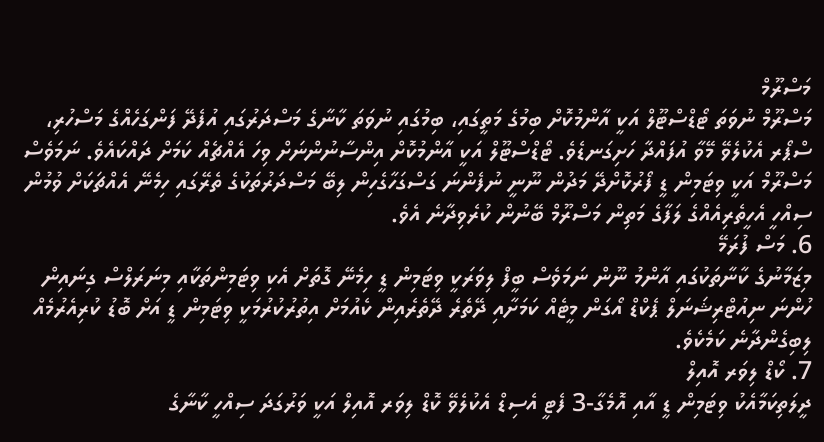މަސްރޫމް
މަސްރޫމް ނުވަތަ ޓޯޑްސްޓޫލް އަކީ އާންމުކޮށް ބިމުގެ މަތީގައި، ބިމުގައި ނުވަތަ ކާނާގެ މަސްދަރުގައި އުފެދޭ ފަންގަހެއްގެ މަސްހުރި، ސްޕޯރ އެކުލެވޭ މޭވާ އުފައްދާ ހަށިގަނޑެވެ. ޓޯޑްސްޓޫލް އަކީ އާންމުކޮށް އިންސާނުންނަށް ވިހަ އެއްޗެއް ކަމަށް ދައްކައެވެ. ނަމަވެސް މަސްރޫމް އަކީ ވިޓަމިން ޑީ ފޯރުކޮށްދޭ މަދުން ނޫނީ ނުފެންނަ ގަސްގަހާގެހިން ލިބޭ މަސްދަރުތަކުގެ ތެރޭގައި ހިމެނޭ އެއްޗަކަށް ވުމުން ސިއްހީ އެހީތެރިއެއްގެ ލަފާގެ މަތިން މަސްރޫމް ބޭނުން ކުރެވިދާނެ އެވެ.
6. މަސް ފުރަމޭ
މިޒަމާނުގެ ކާނާތަކުގައި އާންމު ނޫން ނަމަވެސް ބީފް ލިވަރަކީ ވިޓަމިން ޑީ ހިމެނޭ ގޮތަށް އެކި ވިޓަމިންތަކާއި މިނަރަލްސް ގިނައިން ހުންނަ ނިއުޓްރިޝަނަލް ޕެކްޑް އޯގަން މީޓެއް ކަމަށާއި ދޭތެރެ ދޭތެރެއިން ކެއުމަށް އިތުރުކުރުމަކީ ވިޓަމިން ޑީ އަށް ބޮޑު ކުރިއެރުމެއް ލިބިގެންދާނެ ކަމެކެވެ.
7. ކޯޑް ލިވަރ އޮއިލް
ދީލަތިކަމާއެކު ވިޓަމިން ޑީ އާއި އޮމެގާ-3 ފެޓީ އެސިޑް އެކުލެވޭ ކޮޑް ލިވަރ އޮއިލް އަކީ ވަރުގަދަ ސިއްހީ ކާނާގެ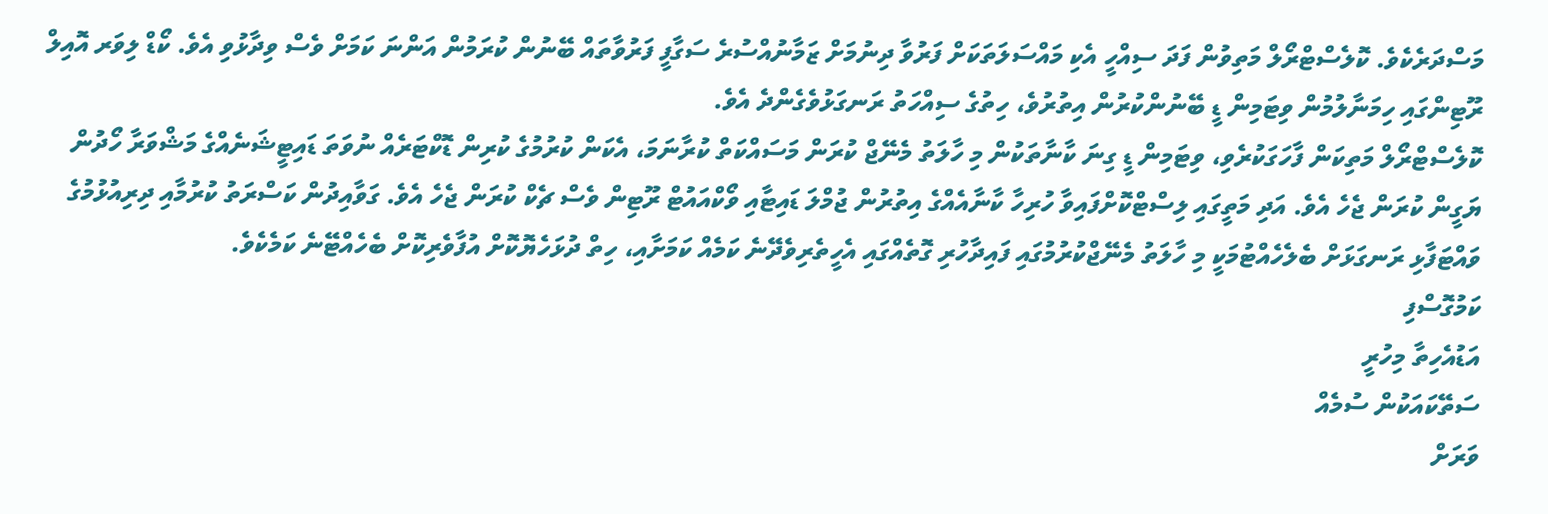މަސްދަރެކެވެ. ކޮލެސްޓްރޯލް މަތިވުން ފަދަ ސިއްހީ އެކި މައްސަލަތަކަށް ފަރުވާ ދިނުމަށް ޒަމާނުއްސުރެ ސަގާފީ ފަރުވާތައް ބޭނުން ކުރަމުން އަންނަ ކަމަށް ވެސް ވިދާޅުވި އެވެ. ކޯޑް ލިވަރ އޮއިލް ރޫޓިންގައި ހިމަނާލުމުން ވިޓަމިން ޑީ ބޭނުންކުރުން އިތުރުވެ، ހިތުގެ ސިއްހަތު ރަނގަޅުވެގެންދެ އެވެ.
ކޮލެސްޓްރޯލް މަތިކަން ފާހަގަކުރެވި، ވިޓަމިން ޑީ ގިނަ ކާނާތަކުން މި ހާލަތު މެނޭޖް ކުރަން މަސައްކަތް ކުރާނަމަ، އެކަން ކުރުމުގެ ކުރިން ޑޮކްޓަރެއް ނުވަތަ ޑައިޓީޝަނެއްގެ މަޝްވަރާ ހޯދުން ޔަގީން ކުރަން ޖެހެ އެވެ. އަދި މަތީގައި ލިސްޓްކޮށްފައިވާ ހުރިހާ ކާނާއެއްގެ އިތުރުން ޖުމްލަ ޑައިޓާއި ވޯކްއައުޓް ރޫޓިން ވެސް ޗެކް ކުރަން ޖެހެ އެވެ. ގަވާއިދުން ކަސްރަތު ކުރުމާއި ދިރިއުޅުމުގެ ވައްޓަފާޅި ރަނގަޅަށް ބެލެހެއްޓުމަކީ މި ހާލަތު މެނޭޖްކުރުމުގައި ފައިދާހުރި ގޮތެއްގައި އެހީތެރިވެދޭނެ ކަމެއް ކަމަށާއި، ހިތް ދުޅަހެޔޮކޮށް އުފާވެރިކޮށް ބެހެއްޓޭނެ ކަމެކެވެ.
ކަމުގޮސްފި
އަޑުއެހިތާ މިހުރީ
ސަތޭކައަކުން ސުމެއް
ވަރަށް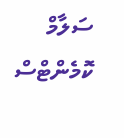ސަލާމް
ކޮމެންޓްސް